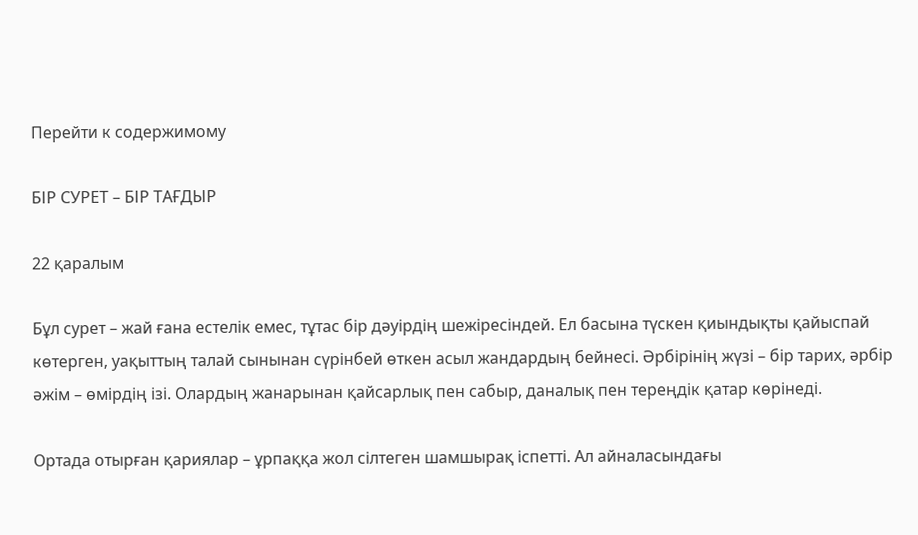Перейти к содержимому

БІР СУРЕТ – БІР ТАҒДЫР

22 қаралым

Бұл сурет – жай ғана естелік емес, тұтас бір дәуірдің шежіресіндей. Ел басына түскен қиындықты қайыспай көтерген, уақыттың талай сынынан сүрінбей өткен асыл жандардың бейнесі. Әрбірінің жүзі – бір тарих, әрбір әжім – өмірдің ізі. Олардың жанарынан қайсарлық пен сабыр, даналық пен тереңдік қатар көрінеді.

Ортада отырған қариялар – ұрпаққа жол сілтеген шамшырақ іспетті. Ал айналасындағы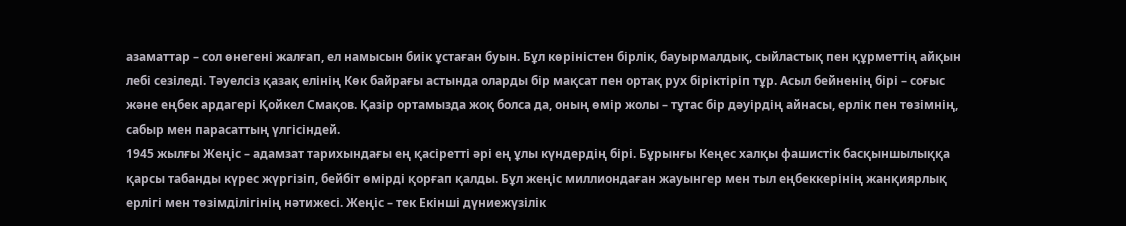азаматтар – сол өнегені жалғап, ел намысын биік ұстаған буын. Бұл көріністен бірлік, бауырмалдық, сыйластық пен құрметтің айқын лебі сезіледі. Тәуелсіз қазақ елінің Көк байрағы астында оларды бір мақсат пен ортақ рух біріктіріп тұр. Асыл бейненің бірі – соғыс және еңбек ардагері Қойкел Смақов. Қазір ортамызда жоқ болса да, оның өмір жолы – тұтас бір дәуірдің айнасы, ерлік пен төзімнің, сабыр мен парасаттың үлгісіндей.
1945 жылғы Жеңіс – адамзат тарихындағы ең қасіретті әрі ең ұлы күндердің бірі. Бұрынғы Кеңес халқы фашистік басқыншылыққа қарсы табанды күрес жүргізіп, бейбіт өмірді қорғап қалды. Бұл жеңіс миллиондаған жауынгер мен тыл еңбеккерінің жанқиярлық ерлігі мен төзімділігінің нәтижесі. Жеңіс – тек Екінші дүниежүзілік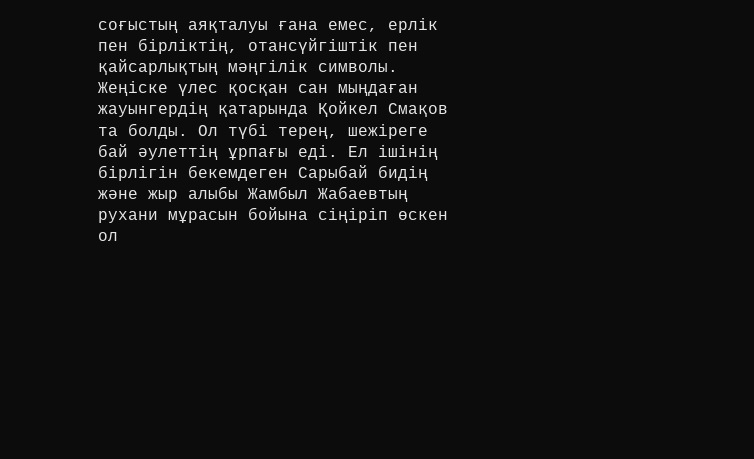соғыстың аяқталуы ғана емес, ерлік пен бірліктің, отансүйгіштік пен қайсарлықтың мәңгілік символы.
Жеңіске үлес қосқан сан мыңдаған жауынгердің қатарында Қойкел Смақов та болды. Ол түбі терең, шежіреге бай әулеттің ұрпағы еді. Ел ішінің бірлігін бекемдеген Сарыбай бидің және жыр алыбы Жамбыл Жабаевтың рухани мұрасын бойына сіңіріп өскен ол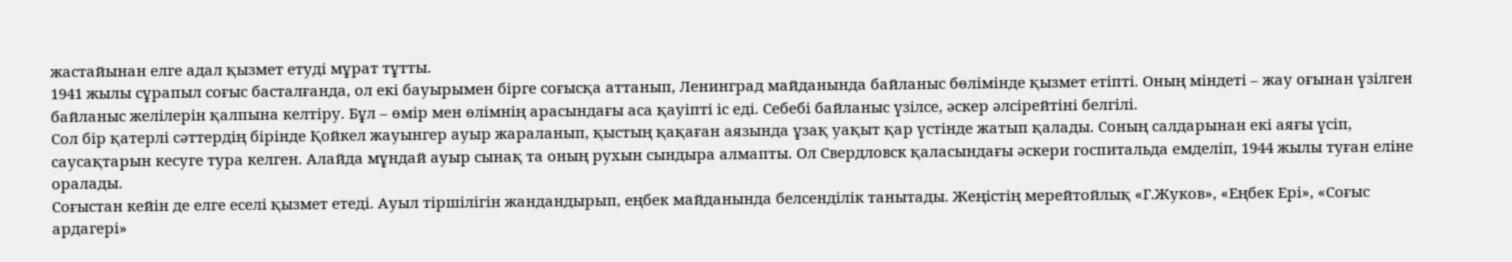жастайынан елге адал қызмет етуді мұрат тұтты.
1941 жылы сұрапыл соғыс басталғанда, ол екі бауырымен бірге соғысқа аттанып, Ленинград майданында байланыс бөлімінде қызмет етіпті. Оның міндеті – жау оғынан үзілген байланыс желілерін қалпына келтіру. Бұл – өмір мен өлімнің арасындағы аса қауіпті іс еді. Себебі байланыс үзілсе, әскер әлсірейтіні белгілі.
Сол бір қатерлі сәттердің бірінде Қойкел жауынгер ауыр жараланып, қыстың қақаған аязында ұзақ уақыт қар үстінде жатып қалады. Соның салдарынан екі аяғы үсіп, саусақтарын кесуге тура келген. Алайда мұндай ауыр сынақ та оның рухын сындыра алмапты. Ол Свердловск қаласындағы әскери госпитальда емделіп, 1944 жылы туған еліне оралады.
Соғыстан кейін де елге еселі қызмет етеді. Ауыл тіршілігін жандандырып, еңбек майданында белсенділік танытады. Жеңістің мерейтойлық «Г.Жуков», «Еңбек Ері», «Соғыс ардагері»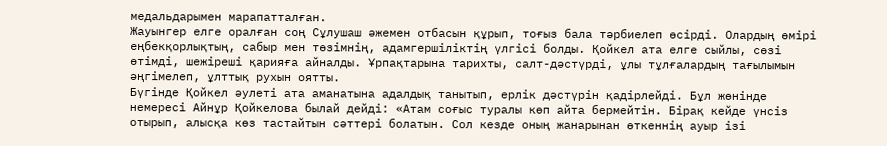медальдарымен марапатталған.
Жауынгер елге оралған соң Сұлушаш әжемен отбасын құрып, тоғыз бала тәрбиелеп өсірді. Олардың өмірі еңбекқорлықтың, сабыр мен төзімнің, адамгершіліктің үлгісі болды. Қойкел ата елге сыйлы, сөзі өтімді, шежіреші қарияға айналды. Ұрпақтарына тарихты, салт-дәстүрді, ұлы тұлғалардың тағылымын әңгімелеп, ұлттық рухын оятты.
Бүгінде Қойкел әулеті ата аманатына адалдық танытып, ерлік дәстүрін қадірлейді. Бұл жөнінде немересі Айнұр Қойкелова былай дейді: «Атам соғыс туралы көп айта бермейтін. Бірақ кейде үнсіз отырып, алысқа көз тастайтын сәттері болатын. Сол кезде оның жанарынан өткеннің ауыр ізі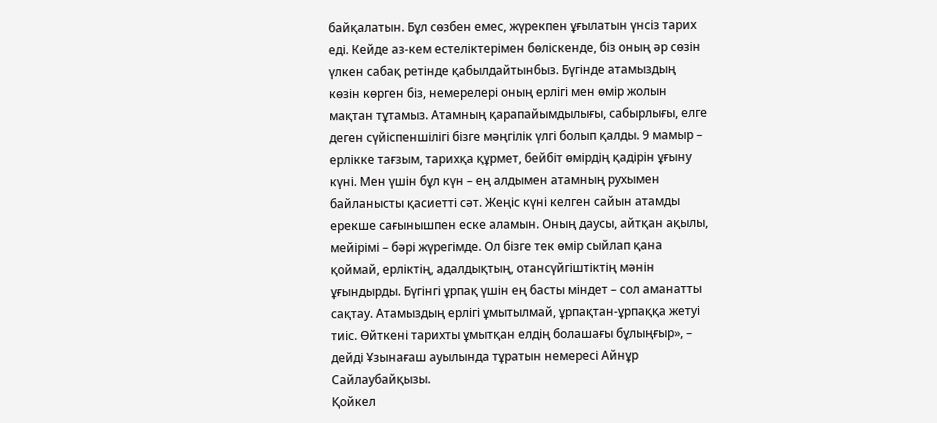байқалатын. Бұл сөзбен емес, жүрекпен ұғылатын үнсіз тарих еді. Кейде аз-кем естеліктерімен бөліскенде, біз оның әр сөзін үлкен сабақ ретінде қабылдайтынбыз. Бүгінде атамыздың көзін көрген біз, немерелері оның ерлігі мен өмір жолын мақтан тұтамыз. Атамның қарапайымдылығы, сабырлығы, елге деген сүйіспеншілігі бізге мәңгілік үлгі болып қалды. 9 мамыр – ерлікке тағзым, тарихқа құрмет, бейбіт өмірдің қадірін ұғыну күні. Мен үшін бұл күн – ең алдымен атамның рухымен байланысты қасиетті сәт. Жеңіс күні келген сайын атамды ерекше сағынышпен еске аламын. Оның даусы, айтқан ақылы, мейірімі – бәрі жүрегімде. Ол бізге тек өмір сыйлап қана қоймай, ерліктің, адалдықтың, отансүйгіштіктің мәнін ұғындырды. Бүгінгі ұрпақ үшін ең басты міндет – сол аманатты сақтау. Атамыздың ерлігі ұмытылмай, ұрпақтан-ұрпаққа жетуі тиіс. Өйткені тарихты ұмытқан елдің болашағы бұлыңғыр», – дейді Ұзынағаш ауылында тұратын немересі Айнұр Сайлаубайқызы.
Қойкел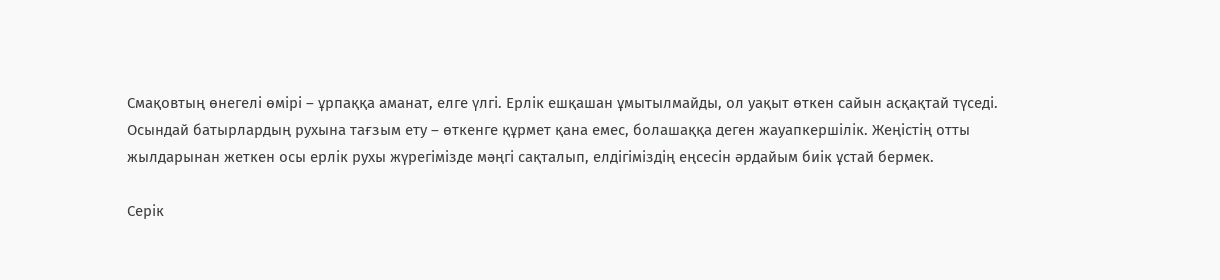Смақовтың өнегелі өмірі – ұрпаққа аманат, елге үлгі. Ерлік ешқашан ұмытылмайды, ол уақыт өткен сайын асқақтай түседі. Осындай батырлардың рухына тағзым ету – өткенге құрмет қана емес, болашаққа деген жауапкершілік. Жеңістің отты жылдарынан жеткен осы ерлік рухы жүрегімізде мәңгі сақталып, елдігіміздің еңсесін әрдайым биік ұстай бермек.

Серік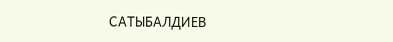САТЫБАЛДИЕВ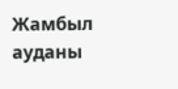Жамбыл ауданы